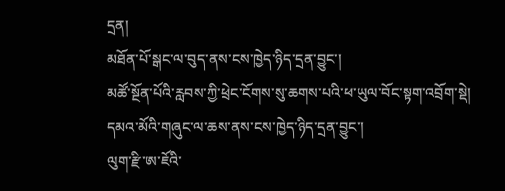དྲན།
མཐོན་པོ་སྒང་ལ་བུད་ནས་ངས་ཁྱེད་ཉིད་དྲན་བྱུང་།
མཚོ་སྔོན་པོའི་རླབས་ཀྱི་ཕྲེང་ངོགས་སུ་ཆགས་པའི་ཕ་ཡུལ་བོང་སྟག་འབྲོག་སྡེ།
དམའ་མོའི་གཞུང་ལ་ཆས་ནས་ངས་ཁྱེད་ཉིད་དྲན་བྱུང་།
ལུག་རྫི་ཨ་ཇོའི་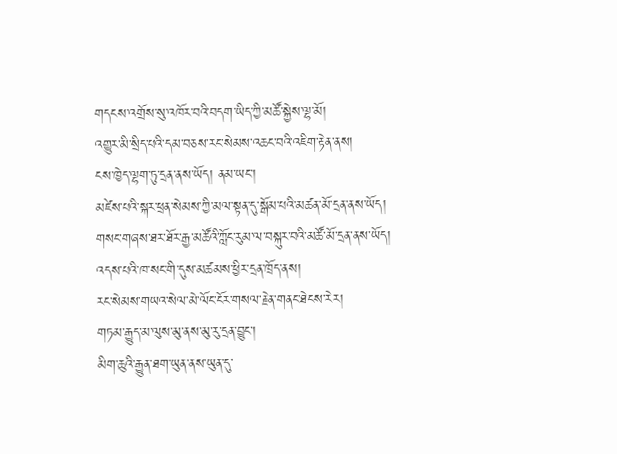གདངས་འགྲོས་སུ་འཁོར་བའི་བདག་ཡིད་ཀྱི་མཚོ་སྐྱེས་ལྷ་མོ།
འགྱུར་མི་སྲིད་པའི་དམ་བཅས་རང་སེམས་འཆང་བའི་འཇིག་རྟེན་ནས།
ངས་ཁྱེད་ལྷག་ཏུ་དྲན་ནས་ཡོད། ནམ་ཡང་།
མཛེས་པའི་སྐར་ཕྲན་སེམས་ཀྱི་མལ་སྟན་དུ་སྒོམ་པའི་མཚན་མོ་དྲན་ནས་ཡོད།
གསང་གཞས་ཐར་ཐོར་རྒྱ་མཚོའི་ཀློང་རུམ་ལ་བསྐུར་བའི་མཚོ་མོ་དྲན་ནས་ཡོད།
འདས་པའི་ཁ་སང་གི་དུས་མཚམས་ཕྱིར་དྲན་ཁྲོད་ནས།
རང་སེམས་གཡའ་སེལ་མེ་ལོང་ངོར་གསལ་རྗེན་གནང་ཐེངས་རེར།
གཏམ་རྒྱུད་མ་ལུས་མུ་ནས་མུ་རུ་དྲན་བྱུང་།
མིག་ཆུའི་རྒྱུན་ཐག་ཡུན་ནས་ཡུན་དུ་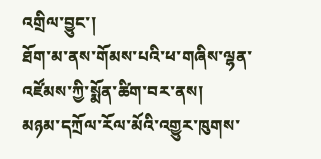འགྲིལ་བྱུང་།
ཐོག་མ་ནས་གོམས་པའི་ཕ་གཞིས་ལྷན་འཛོམས་ཀྱི་སྨོན་ཚིག་བར་ནས།
མཉམ་དཀྲོལ་རོལ་མོའི་འགྱུར་ཁུགས་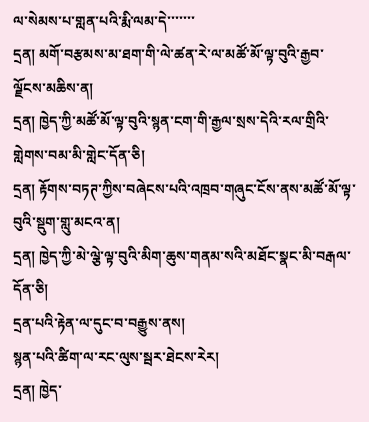ལ་སེམས་པ་གླན་པའི་རྨི་ལམ་དེ་་་་་་་
དྲན། མགོ་བརྩམས་མ་ཐག་གི་ལེ་ཚན་རེ་ལ་མཚོ་མོ་ལྟ་བུའི་རྒྱབ་ལྗོངས་མཆིས་ན།
དྲན། ཁྱེད་ཀྱི་མཚོ་མོ་ལྟ་བུའི་སྙན་ངག་གི་རྒྱལ་སྲས་དེའི་རལ་གྲིའི་གླེགས་བམ་མི་གླེང་དོན་ཅི།
དྲན། རྟོགས་བཏཊ་ཀྱིས་བཞེངས་པའི་འཁྲབ་གཞུང་ངོས་ནས་མཚོ་མོ་ལྟ་བུའི་སྡུག་གླུ་མངའ་ན།
དྲན། ཁྱེད་ཀྱི་མེ་ལྕེ་ལྟ་བུའི་མིག་ཆུས་གནམ་སའི་མཐོང་སྣང་མི་བརྒལ་དོན་ཅི།
དྲན་པའི་རྟེན་ལ་དུང་བ་བརྒྱུས་ནས།
སྙན་པའི་ཚིག་ལ་རང་ལུས་སྦར་ཐེངས་རེར།
དྲན། ཁྱེད་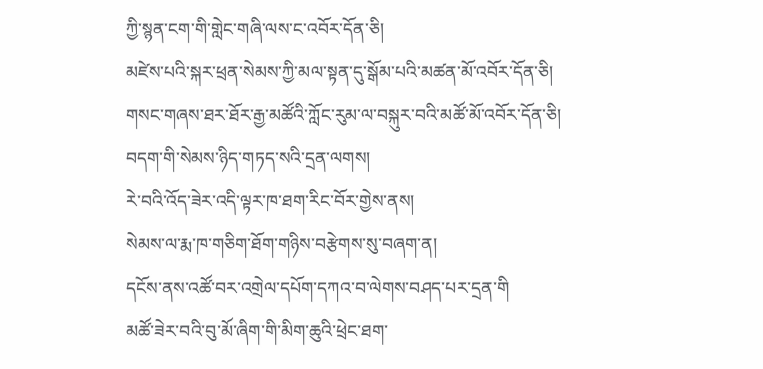ཀྱི་སྙན་ངག་གི་གླེང་གཞི་ལས་ང་འབོར་དོན་ཅི།
མཛེས་པའི་སྐར་ཕྲན་སེམས་ཀྱི་མལ་སྟན་དུ་སྒོམ་པའི་མཚན་མོ་འབོར་དོན་ཅི།
གསང་གཞས་ཐར་ཐོར་རྒྱ་མཚོའི་ཀློང་རུམ་ལ་བསྐུར་བའི་མཚོ་མོ་འབོར་དོན་ཅི།
བདག་གི་སེམས་ཉིད་གཏད་སའི་དྲན་ལགས།
རེ་བའི་འོད་ཟེར་འདི་ལྟར་ཁ་ཐག་རིང་བོར་གྱེས་ནས།
སེམས་ལ་རྨ་ཁ་གཅིག་ཐོག་གཉིས་བརྩེགས་སུ་བཞག་ན།
དངོས་ནས་འཚོ་བར་འགྲེལ་དཔོག་དཀའ་བ་ལེགས་བཤད་པར་དྲན་གི
མཚོ་ཟེར་བའི་བུ་མོ་ཞིག་གི་མིག་ཆུའི་ཕྲེང་ཐག་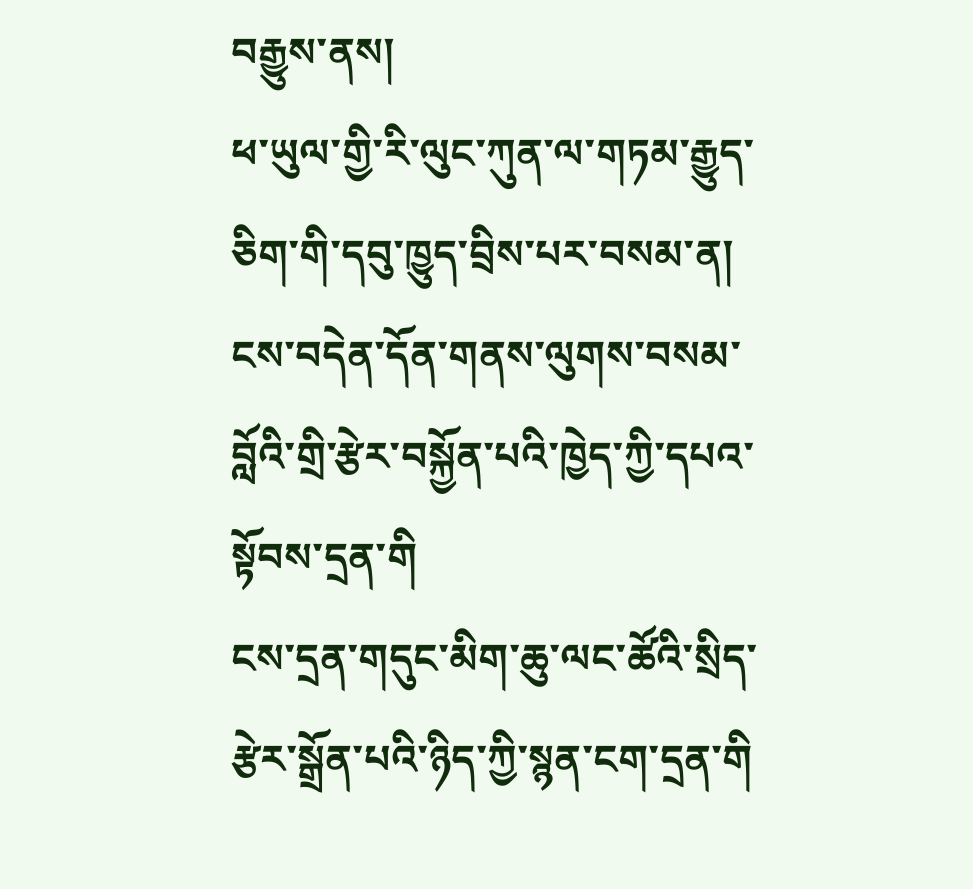བརྒྱུས་ནས།
ཕ་ཡུལ་གྱི་རི་ལུང་ཀུན་ལ་གཏམ་རྒྱུད་ཅིག་གི་དབུ་ཁྱུད་བྲིས་པར་བསམ་ན།
ངས་བདེན་དོན་གནས་ལུགས་བསམ་བློའི་གྲི་རྩེར་བསྐྱོན་པའི་ཁྱེད་ཀྱི་དཔའ་སྟོབས་དྲན་གི
ངས་དྲན་གདུང་མིག་ཆུ་ལང་ཚོའི་སྲིད་རྩེར་སྒྲོན་པའི་ཉིད་ཀྱི་སྙན་ངག་དྲན་གི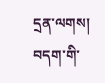དྲན་ལགས། བདག་གི་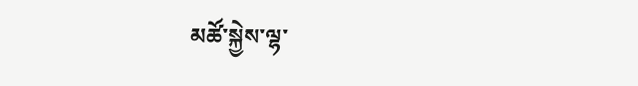མཚོ་སྐྱེས་ལྷ་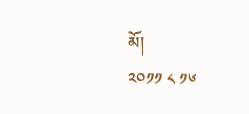མོ།
༢༠༡༡ ༨ ༡༦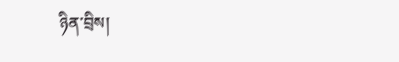ཉིན་བྲིས།